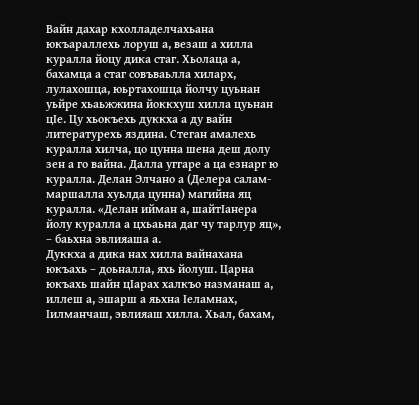Вайн дахар кхолладелчахьана юкъараллехь лоруш а, везаш а хилла куралла йоцу дика стаг. Хьолаца а, бахамца а стаг совъваьлла хиларх, лулахошца, юьртахошца йолчу цуьнан уьйре хьаьжжина йоккхуш хилла цуьнан цIе. Цу хьокъехь дуккха а ду вайн литературехь яздина. Стеган амалехь куралла хилча, цо цунна шена деш долу зен а го вайна. Далла уггаре а ца езнарг ю куралла. Делан Элчано а (Делера салам-маршалла хуьлда цунна) магийна яц куралла. «Делан ийман а, шайтIанера йолу куралла а цхьаьна даг чу тарлур яц», – баьхна эвлияаша а.
Дуккха а дика нах хилла вайнахана юкъахь – доьналла, яхь йолуш. Царна юкъахь шайн цIарах халкъо назманаш а, иллеш а, эшарш а яьхна Iеламнах, Iилманчаш, эвлияаш хилла. Хьал, бахам,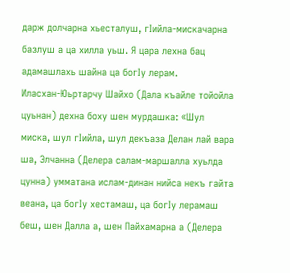дарж долчарна хьесталуш, гIийла-мискачарна базлуш а ца хилла уьш. Я цара лехна бац адамашлахь шайна ца богIу лерам.
Иласхан-Юьртарчу Шайхо (Дала къайле тойойла цуьнан) дехна боху шен мурдашка: «Шул миска, шул гIийла, шул декъаза Делан лай вара ша, Элчанна (Делера салам-маршалла хуьлда цунна) умматана ислам-динан нийса некъ гайта веана, ца богIу хестамаш, ца богIу лерамаш беш, шен Далла а, шен Пайхамарна а (Делера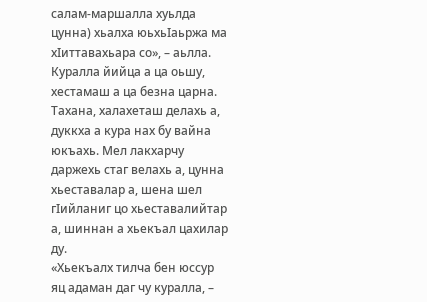салам-маршалла хуьлда цунна) хьалха юьхьIаьржа ма хIиттавахьара со», – аьлла. Куралла йийца а ца оьшу, хестамаш а ца безна царна.
Тахана, халахеташ делахь а, дуккха а кура нах бу вайна юкъахь. Мел лакхарчу даржехь стаг велахь а, цунна хьеставалар а, шена шел гIийланиг цо хьеставалийтар а, шиннан а хьекъал цахилар ду.
«Хьекъалх тилча бен юссур яц адаман даг чу куралла, –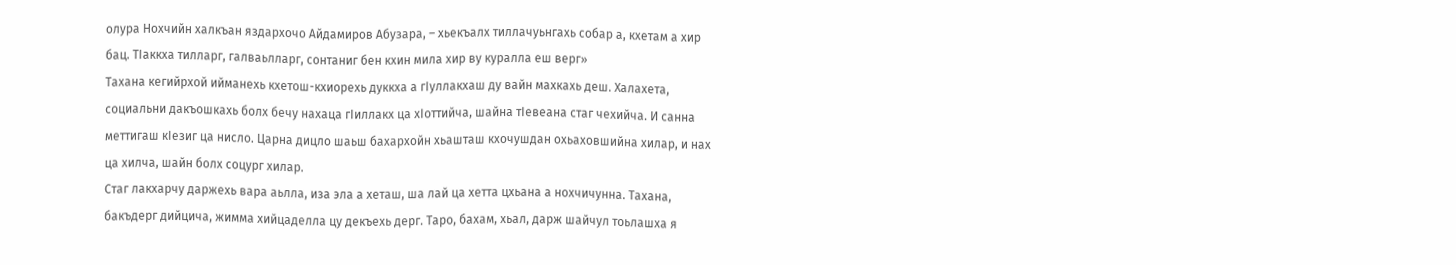олура Нохчийн халкъан яздархочо Айдамиров Абузара, – хьекъалх тиллачуьнгахь собар а, кхетам а хир бац. ТIаккха тилларг, галваьлларг, сонтаниг бен кхин мила хир ву куралла еш верг»
Тахана кегийрхой ийманехь кхетош-кхиорехь дуккха а гIуллакхаш ду вайн махкахь деш. Халахета, социальни дакъошкахь болх бечу нахаца гIиллакх ца хIоттийча, шайна тIевеана стаг чехийча. И санна меттигаш кIезиг ца нисло. Царна дицло шаьш бахархойн хьашташ кхочушдан охьаховшийна хилар, и нах ца хилча, шайн болх соцург хилар.
Стаг лакхарчу даржехь вара аьлла, иза эла а хеташ, ша лай ца хетта цхьана а нохчичунна. Тахана, бакъдерг дийцича, жимма хийцаделла цу декъехь дерг. Таро, бахам, хьал, дарж шайчул тоьлашха я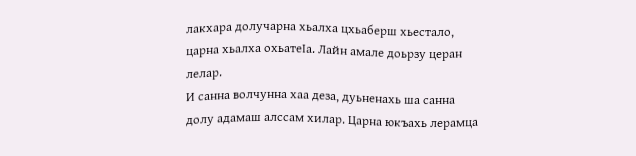лакхара долучарна хьалха цхьаберш хьестало, царна хьалха охьатеIа. Лайн амале доьрзу церан лелар.
И санна волчунна хаа деза, дуьненахь ша санна долу адамаш алссам хилар. Царна юкъахь лерамца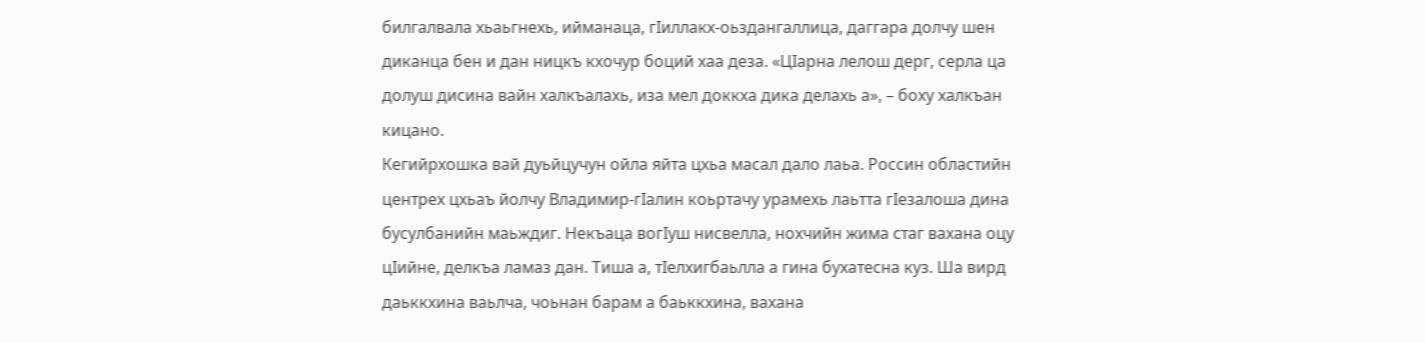билгалвала хьаьгнехь, ийманаца, гIиллакх-оьздангаллица, даггара долчу шен диканца бен и дан ницкъ кхочур боций хаа деза. «ЦIарна лелош дерг, серла ца долуш дисина вайн халкъалахь, иза мел доккха дика делахь а», – боху халкъан кицано.
Кегийрхошка вай дуьйцучун ойла яйта цхьа масал дало лаьа. Россин областийн центрех цхьаъ йолчу Владимир-гIалин коьртачу урамехь лаьтта гIезалоша дина бусулбанийн маьждиг. Некъаца вогIуш нисвелла, нохчийн жима стаг вахана оцу цIийне, делкъа ламаз дан. Тиша а, тIелхигбаьлла а гина бухатесна куз. Ша вирд даьккхина ваьлча, чоьнан барам а баьккхина, вахана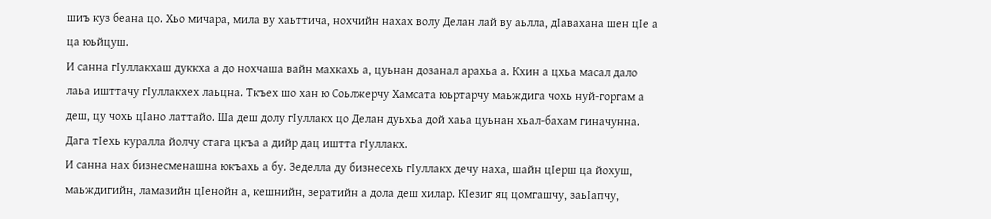шиъ куз беана цо. Хьо мичара, мила ву хаьттича, нохчийн нахах волу Делан лай ву аьлла, дIавахана шен цIе а ца юьйцуш.
И санна гIуллакхаш дуккха а до нохчаша вайн махкахь а, цуьнан дозанал арахьа а. Кхин а цхьа масал дало лаьа ишттачу гIуллакхех лаьцна. Ткъех шо хан ю Соьлжерчу Хамсата юьртарчу маьждига чохь нуй-горгам а деш, цу чохь цIано латтайо. Ша деш долу гIуллакх цо Делан дуьхьа дой хаьа цуьнан хьал-бахам гиначунна. Дага тIехь куралла йолчу стага цкъа а дийр дац иштта гIуллакх.
И санна нах бизнесменашна юкъахь а бу. Зеделла ду бизнесехь гIуллакх дечу наха, шайн цIерш ца йохуш, маьждигийн, ламазийн цIенойн а, кешнийн, зератийн а дола деш хилар. КIезиг яц цомгашчу, заьIапчу,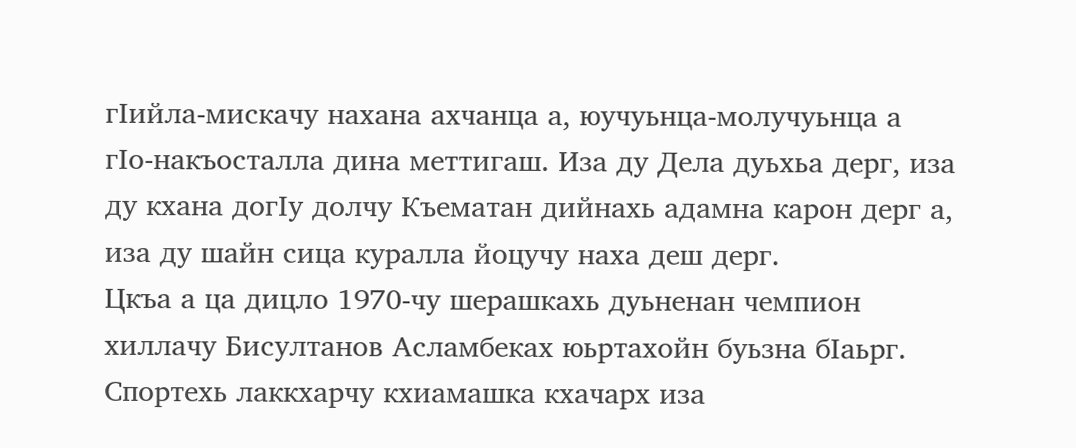гIийла-мискачу нахана ахчанца а, юучуьнца-молучуьнца а гIо-накъосталла дина меттигаш. Иза ду Дела дуьхьа дерг, иза ду кхана догIу долчу Къематан дийнахь адамна карон дерг а, иза ду шайн сица куралла йоцучу наха деш дерг.
Цкъа а ца дицло 1970-чу шерашкахь дуьненан чемпион хиллачу Бисултанов Асламбеках юьртахойн буьзна бIаьрг. Спортехь лаккхарчу кхиамашка кхачарх иза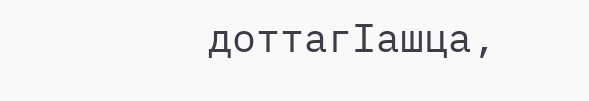доттагIашца,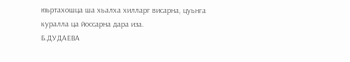юьртахошца ша хьалха хилларг висарна, цуьнга куралла ца йоссарна дара иза.
Б.ДУДАЕВА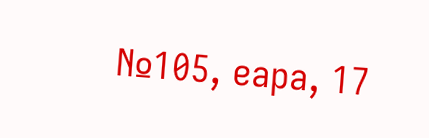№105, еара, 17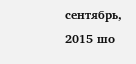сентябрь, 2015 шо